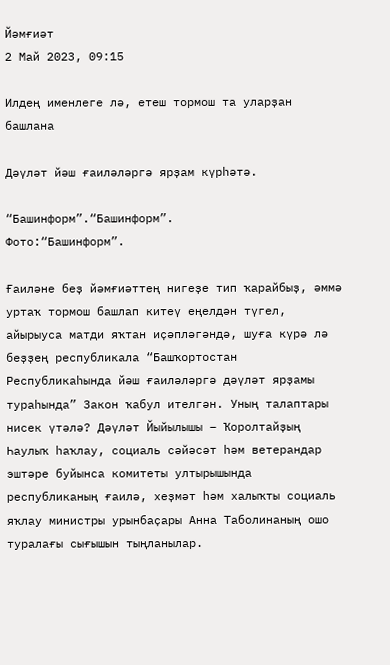Йәмғиәт
2 Май 2023, 09:15

Илдең именлеге лә, етеш тормош та уларҙан башлана

Дәүләт йәш ғаиләләргә ярҙам күрһәтә.

“Башинформ”.“Башинформ”.
Фото:“Башинформ”.

Ғаиләне беҙ йәмғиәттең нигеҙе тип ҡарайбыҙ, әммә уртаҡ тормош башлап китеү еңелдән түгел, айырыуса матди яҡтан иҫәпләгәндә, шуға күрә лә беҙҙең республикала “Башҡортостан Республикаһында йәш ғаиләләргә дәүләт ярҙамы тураһында” Закон ҡабул ителгән. Уның талаптары нисек үтәлә? Дәүләт Йыйылышы – Ҡоролтайҙың Һаулыҡ һаҡлау, социаль сәйәсәт һәм ветерандар эштәре буйынса комитеты ултырышында республиканың ғаилә, хеҙмәт һәм халыҡты социаль яҡлау министры урынбаҫары Анна Таболинаның ошо туралағы сығышын тыңланылар.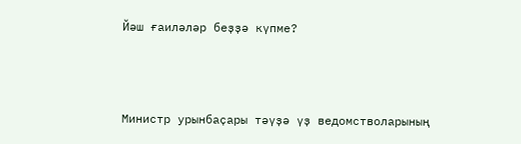Йәш ғаиләләр беҙҙә күпме?



Министр урынбаҫары тәүҙә үҙ ведомстволарының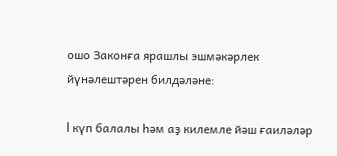ошо Законға ярашлы эшмәкәрлек йүнәлештәрен билдәләне:

l күп балалы һәм аҙ килемле йәш ғаиләләр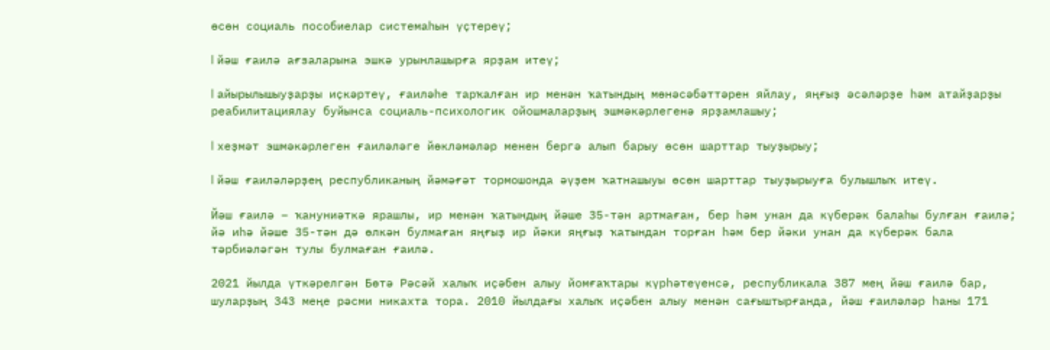өсөн социаль пособиелар системаһын үҫтереү;

l йәш ғаилә ағзаларына эшкә урынлашырға ярҙам итеү;

l айырылышыуҙарҙы иҫкәртеү, ғаиләһе тарҡалған ир менән ҡатындың мөнәсәбәттәрен яйлау, яңғыҙ әсәләрҙе һәм атайҙарҙы реабилитациялау буйынса социаль-психологик ойошмаларҙың эшмәкәрлегенә ярҙамлашыу;

l хеҙмәт эшмәкәрлеген ғаиләләге йөкләмәләр менен бергә алып барыу өсөн шарттар тыуҙырыу;

l йәш ғаиләләрҙең республиканың йәмәғәт тормошонда әүҙем ҡатнашыуы өсөн шарттар тыуҙырыуға булышлыҡ итеү.

Йәш ғаилә – ҡануниәткә ярашлы, ир менән ҡатындың йәше 35-тән артмаған, бер һәм унан да күберәк балаһы булған ғаилә; йә иһә йәше 35-тән дә өлкән булмаған яңғыҙ ир йәки яңғыҙ ҡатындан торған һәм бер йәки унан да күберәк бала тәрбиәләгән тулы булмаған ғаилә.

2021 йылда үткәрелгән Бөтә Рәсәй халыҡ иҫәбен алыу йомғаҡтары күрһәтеүенсә, республикала 387 мең йәш ғаилә бар, шуларҙың 343 меңе рәсми никахта тора. 2010 йылдағы халыҡ иҫәбен алыу менән сағыштырғанда, йәш ғаиләләр һаны 171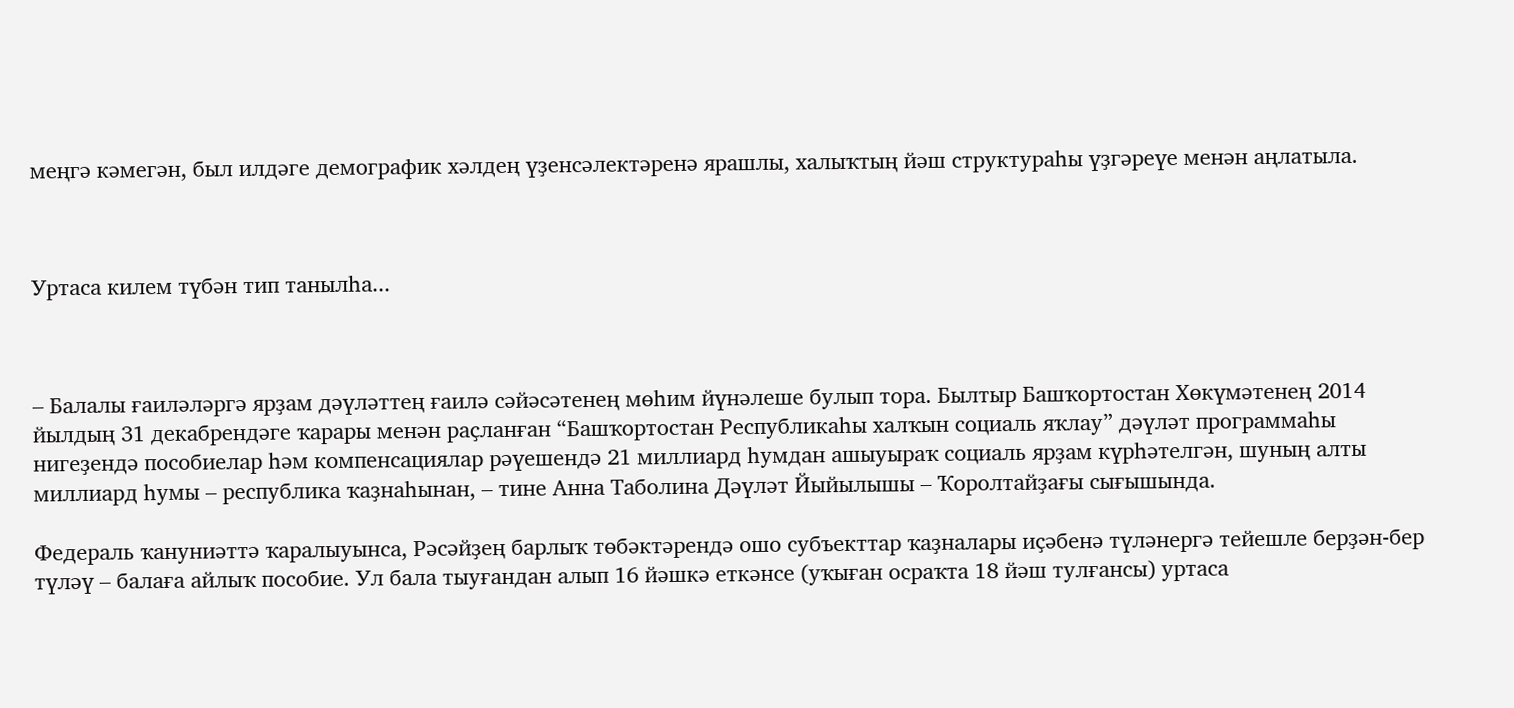меңгә кәмегән, был илдәге демографик хәлдең үҙенсәлектәренә ярашлы, халыҡтың йәш структураһы үҙгәреүе менән аңлатыла.



Уртаса килем түбән тип танылһа...



– Балалы ғаиләләргә ярҙам дәүләттең ғаилә сәйәсәтенең мөһим йүнәлеше булып тора. Былтыр Башҡортостан Хөкүмәтенең 2014 йылдың 31 декабрендәге ҡарары менән раҫланған “Башҡортостан Республикаһы халҡын социаль яҡлау” дәүләт программаһы нигеҙендә пособиелар һәм компенсациялар рәүешендә 21 миллиард һумдан ашыуыраҡ социаль ярҙам күрһәтелгән, шуның алты миллиард һумы – республика ҡаҙнаһынан, – тине Анна Таболина Дәүләт Йыйылышы – Ҡоролтайҙағы сығышында.

Федераль ҡануниәттә ҡаралыуынса, Рәсәйҙең барлыҡ төбәктәрендә ошо субъекттар ҡаҙналары иҫәбенә түләнергә тейешле берҙән-бер түләү – балаға айлыҡ пособие. Ул бала тыуғандан алып 16 йәшкә еткәнсе (уҡыған осраҡта 18 йәш тулғансы) уртаса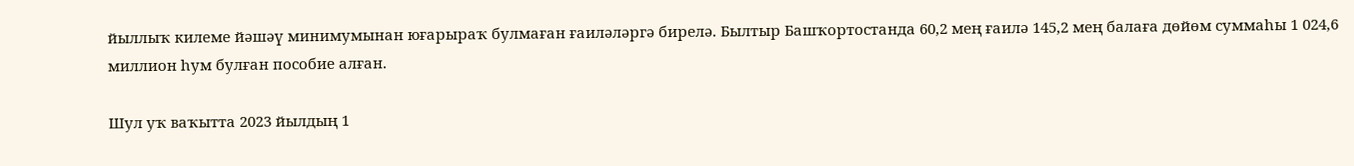йыллыҡ килеме йәшәү минимумынан юғарыраҡ булмаған ғаиләләргә бирелә. Былтыр Башҡортостанда 60,2 мең ғаилә 145,2 мең балаға дөйөм суммаһы 1 024,6 миллион һум булған пособие алған.

Шул уҡ ваҡытта 2023 йылдың 1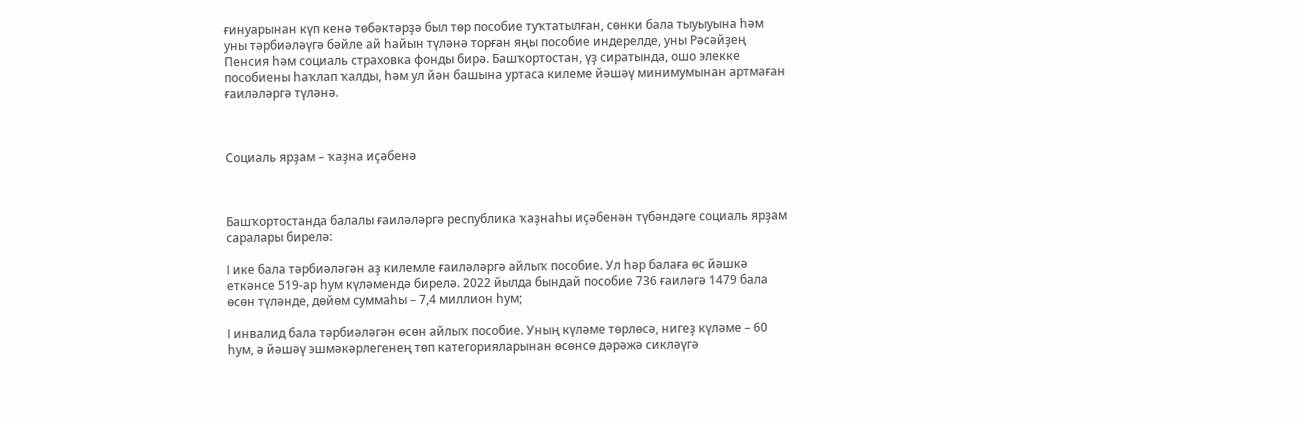ғинуарынан күп кенә төбәктәрҙә был төр пособие туҡтатылған, сөнки бала тыуыуына һәм уны тәрбиәләүгә бәйле ай һайын түләнә торған яңы пособие индерелде, уны Рәсәйҙең Пенсия һәм социаль страховка фонды бирә. Башҡортостан, үҙ сиратында, ошо элекке пособиены һаҡлап ҡалды, һәм ул йән башына уртаса килеме йәшәү минимумынан артмаған ғаиләләргә түләнә.



Социаль ярҙам – ҡаҙна иҫәбенә



Башҡортостанда балалы ғаиләләргә республика ҡаҙнаһы иҫәбенән түбәндәге социаль ярҙам саралары бирелә:

l ике бала тәрбиәләгән аҙ килемле ғаиләләргә айлыҡ пособие. Ул һәр балаға өс йәшкә еткәнсе 519-ар һум күләмендә бирелә. 2022 йылда бындай пособие 736 ғаиләгә 1479 бала өсөн түләнде, дөйөм суммаһы – 7,4 миллион һум;

l инвалид бала тәрбиәләгән өсөн айлыҡ пособие. Уның күләме төрлөсә, нигеҙ күләме – 60 һум, ә йәшәү эшмәкәрлегенең төп категорияларынан өсөнсө дәрәжә сикләүгә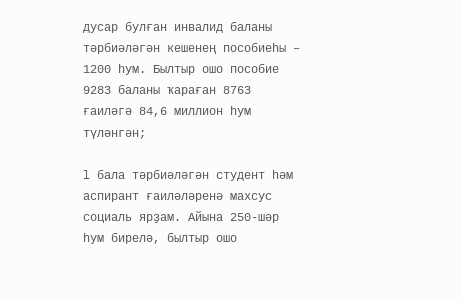дусар булған инвалид баланы тәрбиәләгән кешенең пособиеһы – 1200 һум. Былтыр ошо пособие 9283 баланы ҡараған 8763 ғаиләгә 84,6 миллион һум түләнгән;

l бала тәрбиәләгән студент һәм аспирант ғаиләләренә махсус социаль ярҙам. Айына 250-шәр һум бирелә, былтыр ошо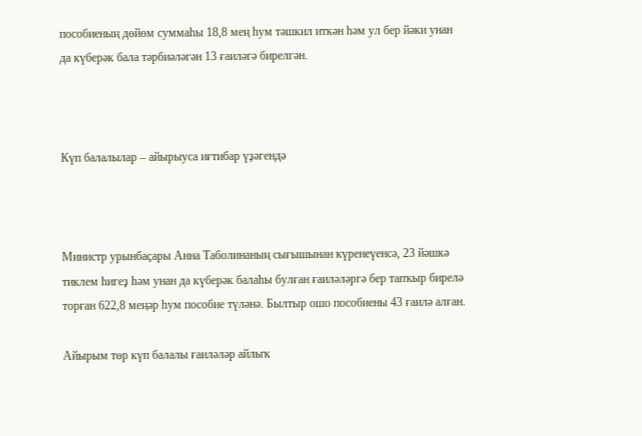пособиеның дөйөм суммаһы 18,8 мең һум тәшкил иткән һәм ул бер йәки унан да күберәк бала тәрбиәләгән 13 ғаиләгә бирелгән.



Күп балалылар – айырыуса иғтибар үҙәгендә



Министр урынбаҫары Анна Таболинаның сығышынан күренеүенсә, 23 йәшкә тиклем һигеҙ һәм унан да күберәк балаһы булған ғаиләләргә бер тапҡыр бирелә торған 622,8 меңәр һум пособие түләнә. Былтыр ошо пособиены 43 ғаилә алған.

Айырым төр күп балалы ғаиләләр айлыҡ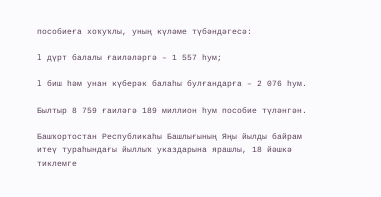пособиеға хоҡуҡлы, уның күләме түбәндәгесә:

l дүрт балалы ғаиләләргә – 1 557 һум;

l биш һәм унан күберәк балаһы булғандарға – 2 076 һум.

Былтыр 8 759 ғаиләгә 189 миллион һум пособие түләнгән.

Башҡортостан Республикаһы Башлығының Яңы йылды байрам итеү тураһындағы йыллыҡ указдарына ярашлы, 18 йәшкә тиклемге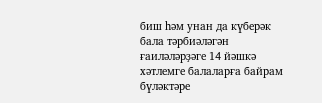биш һәм унан да күберәк бала тәрбиәләгән ғаиләләрҙәге 14 йәшкә хәтлемге балаларға байрам бүләктәре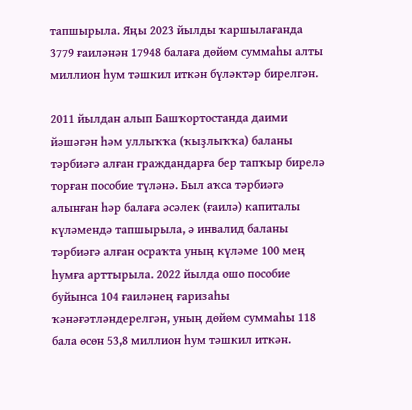тапшырыла. Яңы 2023 йылды ҡаршылағанда 3779 ғаиләнән 17948 балаға дөйөм суммаһы алты миллион һум тәшкил иткән бүләктәр бирелгән.

2011 йылдан алып Башҡортостанда даими йәшәгән һәм уллыҡҡа (ҡыҙлыҡҡа) баланы тәрбиәгә алған граждандарға бер тапҡыр бирелә торған пособие түләнә. Был аҡса тәрбиәгә алынған һәр балаға әсәлек (ғаилә) капиталы күләмендә тапшырыла, ә инвалид баланы тәрбиәгә алған осраҡта уның күләме 100 мең һумға арттырыла. 2022 йылда ошо пособие буйынса 104 ғаиләнең ғаризаһы ҡәнәғәтләндерелгән, уның дөйөм суммаһы 118 бала өсөн 53,8 миллион һум тәшкил иткән.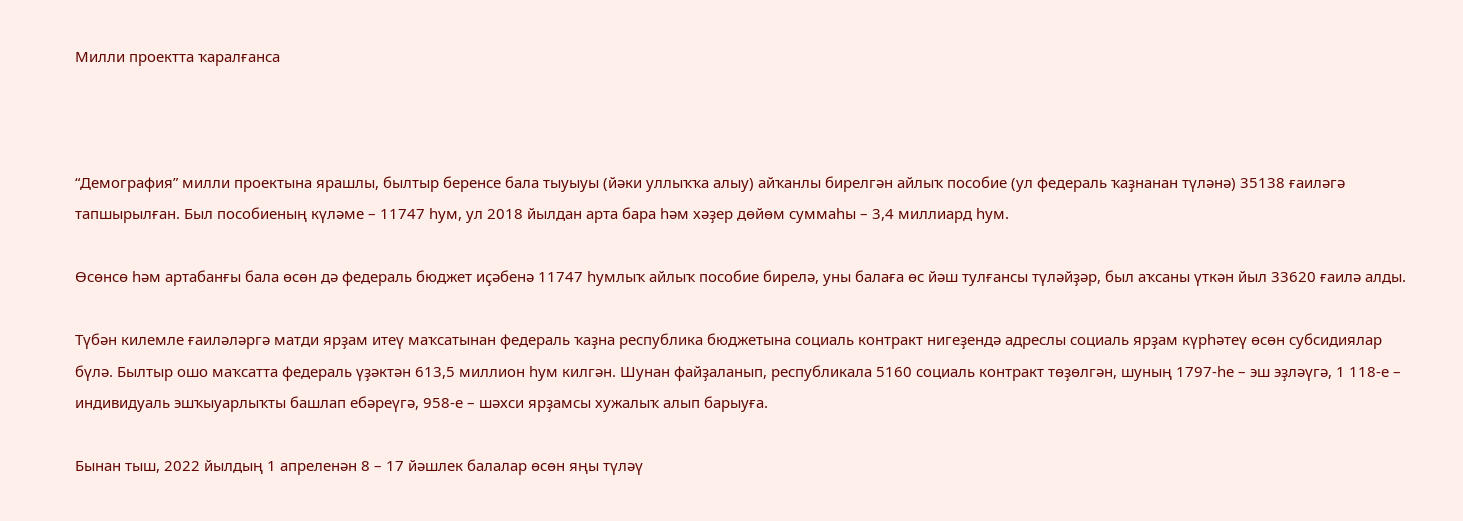Милли проектта ҡаралғанса



“Демография” милли проектына ярашлы, былтыр беренсе бала тыуыуы (йәки уллыҡҡа алыу) айҡанлы бирелгән айлыҡ пособие (ул федераль ҡаҙнанан түләнә) 35138 ғаиләгә тапшырылған. Был пособиеның күләме – 11747 һум, ул 2018 йылдан арта бара һәм хәҙер дөйөм суммаһы – 3,4 миллиард һум.

Өсөнсө һәм артабанғы бала өсөн дә федераль бюджет иҫәбенә 11747 һумлыҡ айлыҡ пособие бирелә, уны балаға өс йәш тулғансы түләйҙәр, был аҡсаны үткән йыл 33620 ғаилә алды.

Түбән килемле ғаиләләргә матди ярҙам итеү маҡсатынан федераль ҡаҙна республика бюджетына социаль контракт нигеҙендә адреслы социаль ярҙам күрһәтеү өсөн субсидиялар бүлә. Былтыр ошо маҡсатта федераль үҙәктән 613,5 миллион һум килгән. Шунан файҙаланып, республикала 5160 социаль контракт төҙөлгән, шуның 1797-һе – эш эҙләүгә, 1 118-е – индивидуаль эшҡыуарлыҡты башлап ебәреүгә, 958-е – шәхси ярҙамсы хужалыҡ алып барыуға.

Бынан тыш, 2022 йылдың 1 апреленән 8 – 17 йәшлек балалар өсөн яңы түләү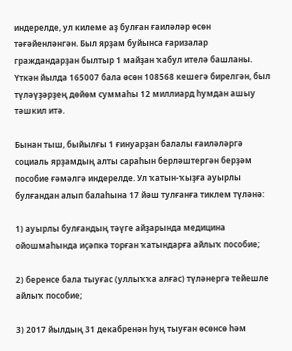индерелде, ул килеме аҙ булған ғаиләләр өсөн тәғәйенләнгән. Был ярҙам буйынса ғаризалар граждандарҙан былтыр 1 майҙан ҡабул ителә башланы. Үткән йылда 165007 бала өсөн 108568 кешегә бирелгән, был түләүҙәрҙең дөйөм суммаһы 12 миллиард һумдан ашыу тәшкил итә.

Бынан тыш, быйылғы 1 ғинуарҙан балалы ғаиләләргә социаль ярҙамдың алты сараһын берләштергән берҙәм пособие ғәмәлгә индерелде. Ул ҡатын-ҡыҙға ауырлы булғандан алып балаһына 17 йәш тулғанға тиклем түләнә:

1) ауырлы булғандың тәүге айҙарында медицина ойошмаһында иҫәпкә торған ҡатындарға айлыҡ пособие;

2) беренсе бала тыуғас (уллыҡҡа алғас) түләнергә тейешле айлыҡ пособие;

3) 2017 йылдың 31 декабренән һуң тыуған өсөнсө һәм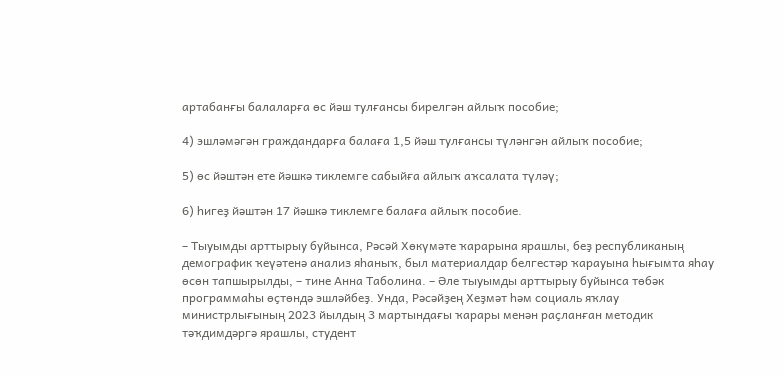артабанғы балаларға өс йәш тулғансы бирелгән айлыҡ пособие;

4) эшләмәгән граждандарға балаға 1,5 йәш тулғансы түләнгән айлыҡ пособие;

5) өс йәштән ете йәшкә тиклемге сабыйға айлыҡ аҡсалата түләү;

6) һигеҙ йәштән 17 йәшкә тиклемге балаға айлыҡ пособие.

– Тыуымды арттырыу буйынса, Рәсәй Хөкүмәте ҡарарына ярашлы, беҙ республиканың демографик ҡеүәтенә анализ яһаныҡ, был материалдар белгестәр ҡарауына һығымта яһау өсөн тапшырылды, – тине Анна Таболина. – Әле тыуымды арттырыу буйынса төбәк программаһы өҫтөндә эшләйбеҙ. Унда, Рәсәйҙең Хеҙмәт һәм социаль яҡлау министрлығының 2023 йылдың 3 мартындағы ҡарары менән раҫланған методик тәҡдимдәргә ярашлы, студент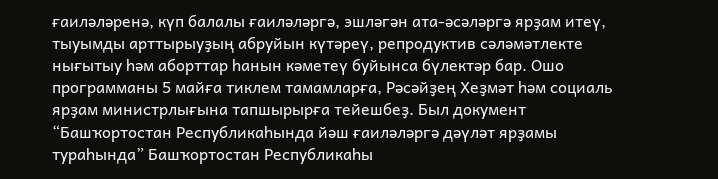ғаиләләренә, күп балалы ғаиләләргә, эшләгән ата-әсәләргә ярҙам итеү, тыуымды арттырыуҙың абруйын күтәреү, репродуктив сәләмәтлекте нығытыу һәм аборттар һанын кәметеү буйынса бүлектәр бар. Ошо программаны 5 майға тиклем тамамларға, Рәсәйҙең Хеҙмәт һәм социаль ярҙам министрлығына тапшырырға тейешбеҙ. Был документ “Башҡортостан Республикаһында йәш ғаиләләргә дәүләт ярҙамы тураһында” Башҡортостан Республикаһы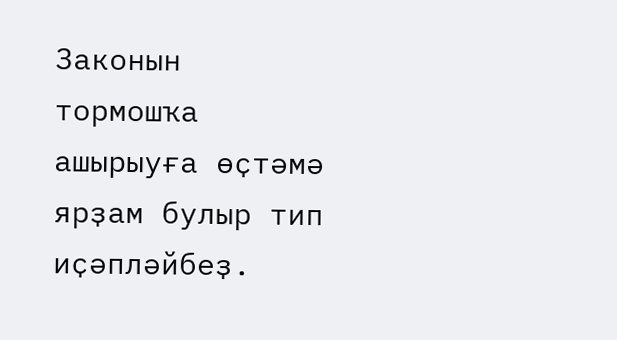Законын тормошҡа ашырыуға өҫтәмә ярҙам булыр тип иҫәпләйбеҙ.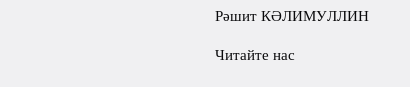Рәшит КӘЛИМУЛЛИН

Читайте нас